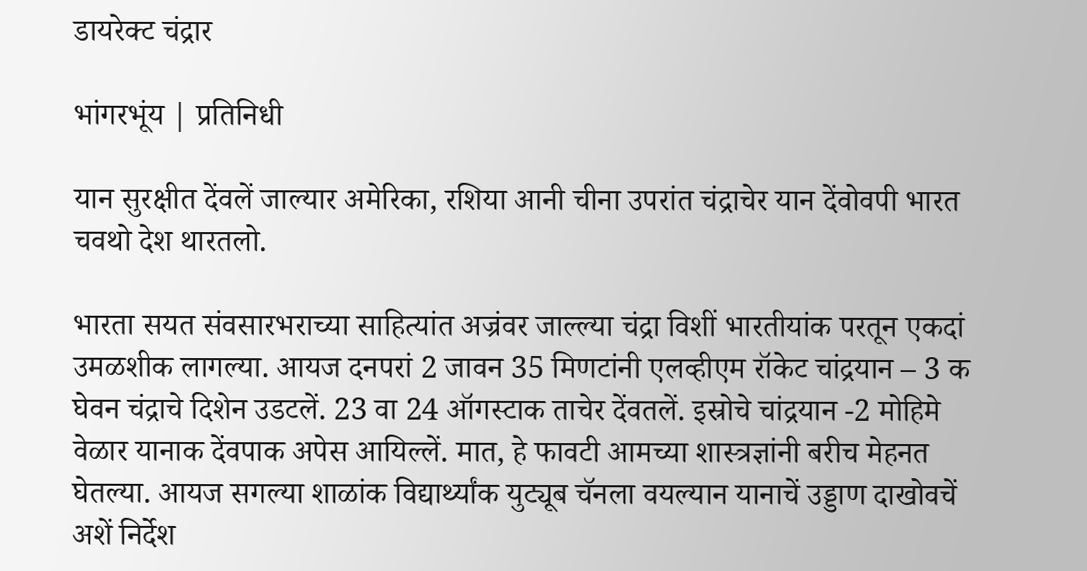डायरेक्ट चंद्रार

भांगरभूंय | प्रतिनिधी

यान सुरक्षीत देंवलें जाल्यार अमेरिका, रशिया आनी चीना उपरांत चंद्राचेर यान देंवोवपी भारत चवथो देश थारतलो.

भारता सयत संवसारभराच्या साहित्यांत अज्रंवर जाल्ल्या चंद्रा विशीं भारतीयांक परतून एकदां उमळशीक लागल्या. आयज दनपरां 2 जावन 35 मिणटांनी एलव्हीएम रॉकेट चांद्रयान – 3 क घेवन चंद्राचे दिशेन उडटलें. 23 वा 24 ऑगस्टाक ताचेर देंवतलें. इस्रोचे चांद्रयान -2 मोहिमे वेळार यानाक देंवपाक अपेस आयिल्लें. मात, हे फावटी आमच्या शास्त्रज्ञांनी बरीच मेहनत घेतल्या. आयज सगल्या शाळांक विद्यार्थ्यांक युट्यूब चॅनला वयल्यान यानाचें उड्डाण दाखोवचें अशें निर्देश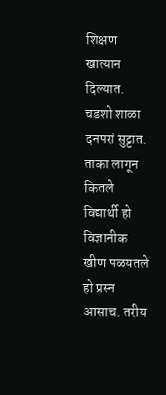शिक्षण खात्यान दिल्यात. चडशो शाळा दनपरां सुट्टात. ताका लागून कितले विद्यार्थी हो विज्ञानीक खीण पळयतले हो प्रस्न आसाच. तरीय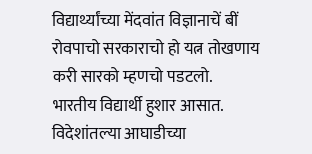विद्यार्थ्यांच्या मेंदवांत विज्ञानाचें बीं रोवपाचो सरकाराचो हो यत्न तोखणाय करी सारको म्हणचो पडटलो.
भारतीय विद्यार्थी हुशार आसात. विदेशांतल्या आघाडीच्या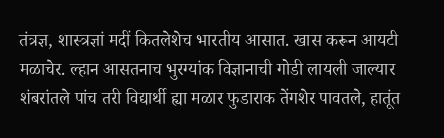तंत्रज्ञ, शास्त्रज्ञां मदीं कितलेशेच भारतीय आसात. खास करून आयटी मळाचेर. ल्हान आसतनाच भुरग्यांक विज्ञानाची गोडी लायली जाल्यार शंबरांतले पांच तरी विद्यार्थी ह्या मळार फुडाराक तेंगशेर पावतले, हातूंत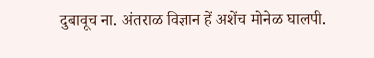दुबावूच ना. अंतराळ विज्ञान हें अशेंच मोनेळ घालपी.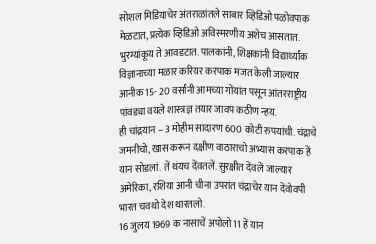सोशल मिडियाचेर अंतराळांतले साबार व्हिडिओ पळोवपाक मेळटात, प्रत्येक व्हिडिओ अविस्मरणीय अशेच आसतात. भुरग्यांकूय ते आवडटात. पालकांनी, शिक्षकांनी विद्यार्थ्यांक विज्ञानाच्या मळार करियर करपाक मजत केली जाल्यार आनीक 15- 20 वर्सांनी आमच्या गोंयांत पसून आंतरराष्ट्रीय पांवड्या वयले शास्त्रज्ञ तयार जावप कठीण न्हय.
ही चांद्रयान – 3 मोहीम सादारण 600 कोटी रुपयांची. चंद्राचे जमनीचो, खास करून दक्षीण वाठाराचो अभ्यास करपाक हें यान सोडलां. तें थंयच देंवतलें. सुरक्षीत देंवलें जाल्यार अमेरिका, रशिया आनी चीना उपरांत चंद्राचेर यान देंवोवपी भारत चवथो देश थारतलो.
16 जुलय 1969 क नासाचें अपोलो 11 हें यान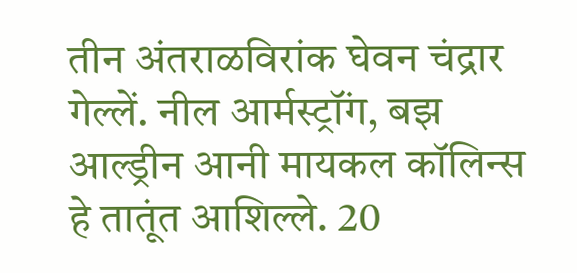तीन अंतराळविरांक घेवन चंद्रार गेल्लें. नील आर्मस्ट्रॉंग, बझ आल्ड्रीन आनी मायकल कॉलिन्स हे तातूंत आशिल्ले. 20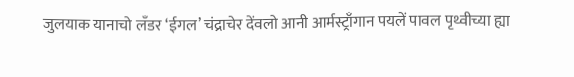जुलयाक यानाचो लँडर ‘ईगल’ चंद्राचेर देंवलो आनी आर्मस्ट्राँगान पयलें पावल पृथ्वीच्या ह्या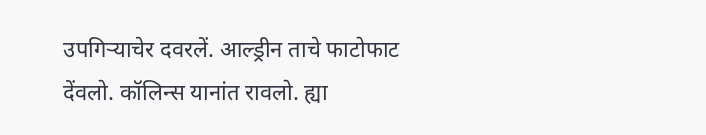उपगिऱ्याचेर दवरलें. आल्ड्रीन ताचे फाटोफाट देंवलो. कॉलिन्स यानांत रावलो. ह्या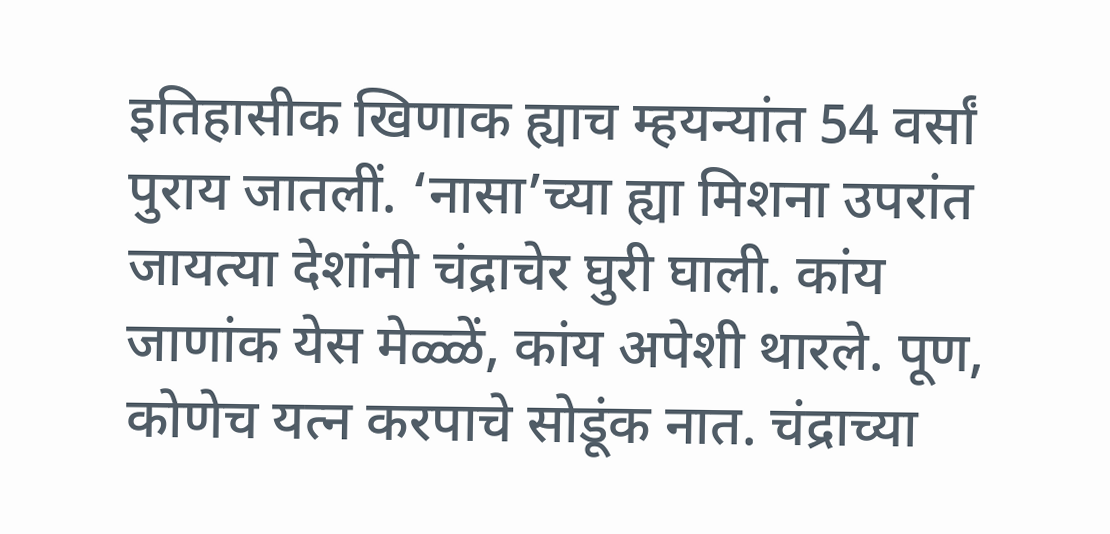इतिहासीक खिणाक ह्याच म्हयन्यांत 54 वर्सां पुराय जातलीं. ‘नासा’च्या ह्या मिशना उपरांत जायत्या देशांनी चंद्राचेर घुरी घाली. कांय जाणांक येस मेळ्ळें, कांय अपेशी थारले. पूण, कोणेच यत्न करपाचे सोडूंक नात. चंद्राच्या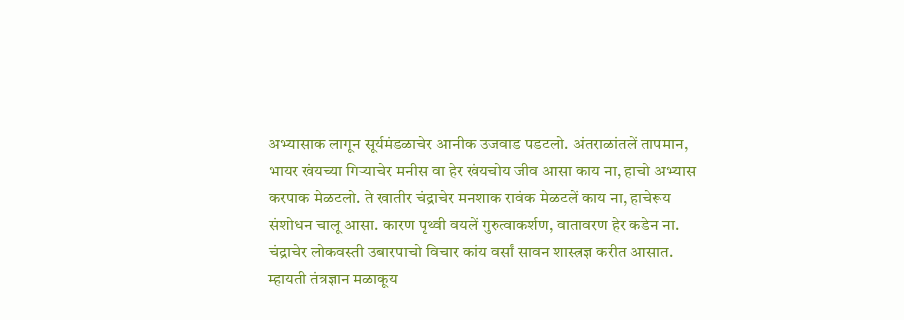अभ्यासाक लागून सूर्यमंडळाचेर आनीक उजवाड पडटलो. अंतराळांतलें तापमान, भायर खंयच्या गिऱ्याचेर मनीस वा हेर खंयचोय जीव आसा काय ना, हाचो अभ्यास करपाक मेळटलो. ते खातीर चंद्राचेर मनशाक रावंक मेळटलें काय ना, हाचेरूय संशोधन चालू आसा. कारण पृथ्वी वयलें गुरुत्वाकर्शण, वातावरण हेर कडेन ना. चंद्राचेर लोकवस्ती उबारपाचो विचार कांय वर्सां सावन शास्त्रज्ञ करीत आसात. म्हायती तंत्रज्ञान मळाकूय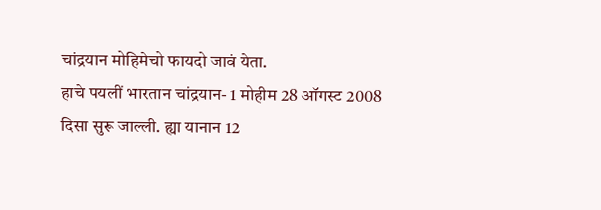चांद्रयान मोहिमेचो फायदो जावं येता.
हाचे पयलीं भारतान चांद्रयान- 1 मोहीम 28 ऑगस्ट 2008 दिसा सुरू जाल्ली. ह्या यानान 12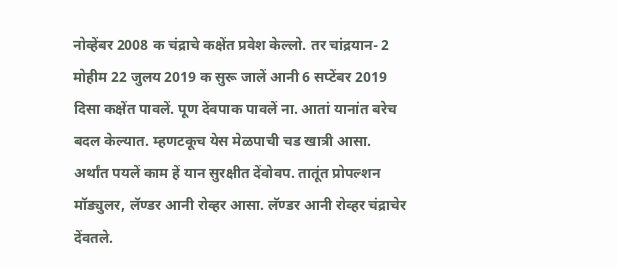नोव्हेंबर 2008 क चंद्राचे कक्षेंत प्रवेश केल्लो. तर चांद्रयान- 2 मोहीम 22 जुलय 2019 क सुरू जालें आनी 6 सप्टेंबर 2019 दिसा कक्षेंत पावलें. पूण देंवपाक पावलें ना. आतां यानांत बरेच बदल केल्यात. म्हणटकूच येस मेळपाची चड खात्री आसा. अर्थांत पयलें काम हें यान सुरक्षीत देंवोवप. तातूंत प्रोपल्शन मॉड्युलर, लॅण्डर आनी रोव्हर आसा. लॅण्डर आनी रोव्हर चंद्राचेर देंवतले.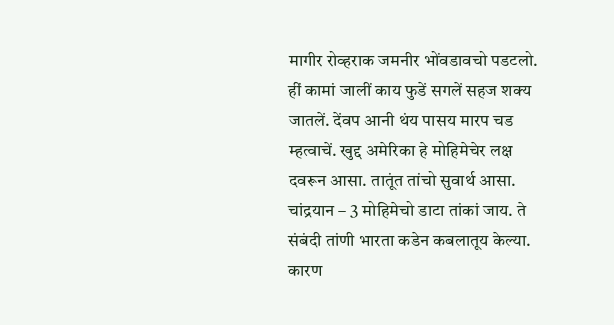मागीर रोव्हराक जमनीर भोंवडावचो पडटलो. हीं कामां जालीं काय फुडें सगलें सहज शक्य जातलें. देंवप आनी थंय पासय मारप चड म्हत्वाचें. खुद्द अमेरिका हे मोहिमेचेर लक्ष दवरून आसा. तातूंत तांचो सुवार्थ आसा. चांद्रयान – 3 मोहिमेचो डाटा तांकां जाय. ते संबंदी तांणी भारता कडेन कबलातूय केल्या. कारण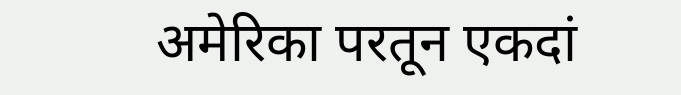अमेरिका परतून एकदां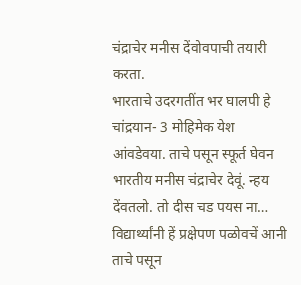चंद्राचेर मनीस देंवोवपाची तयारी करता.
भारताचे उदरगतींत भर घालपी हे चांद्रयान- 3 मोहिमेक येश आंवडेवया. ताचे पसून स्फूर्त घेवन भारतीय मनीस चंद्राचेर देवूं. न्हय देंवतलो. तो दीस चड पयस ना… विद्यार्थ्यांनी हें प्रक्षेपण पळोवचें आनी ताचे पसून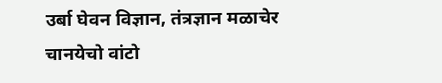उर्बा घेवन विज्ञान, तंत्रज्ञान मळाचेर चानयेचो वांटो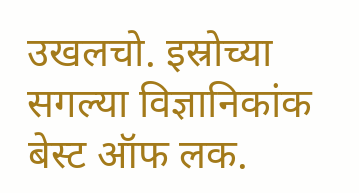उखलचो. इस्रोच्या सगल्या विज्ञानिकांक बेस्ट ऑफ लक.